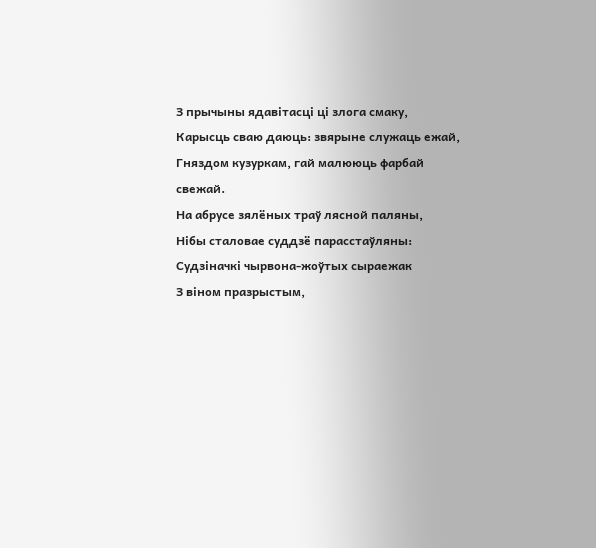З прычыны ядавітасці ці злога смаку,
Карысць сваю даюць: звярыне служаць ежай,
Гняздом кузуркам, гай малююць фарбай свежай.
На абрусе зялёных траў лясной паляны,
Нібы сталовае суддзё парасстаўляны:
Судзіначкі чырвона-жоўтых сыраежак
З віном празрыстым,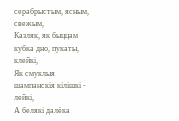серабрыстым, ясным, свежым,
Казляк, як быццам кубка дно, пукаты, клейкі,
Як смуклыя шампанскія кілішкі - лейкі,
А белякі далёка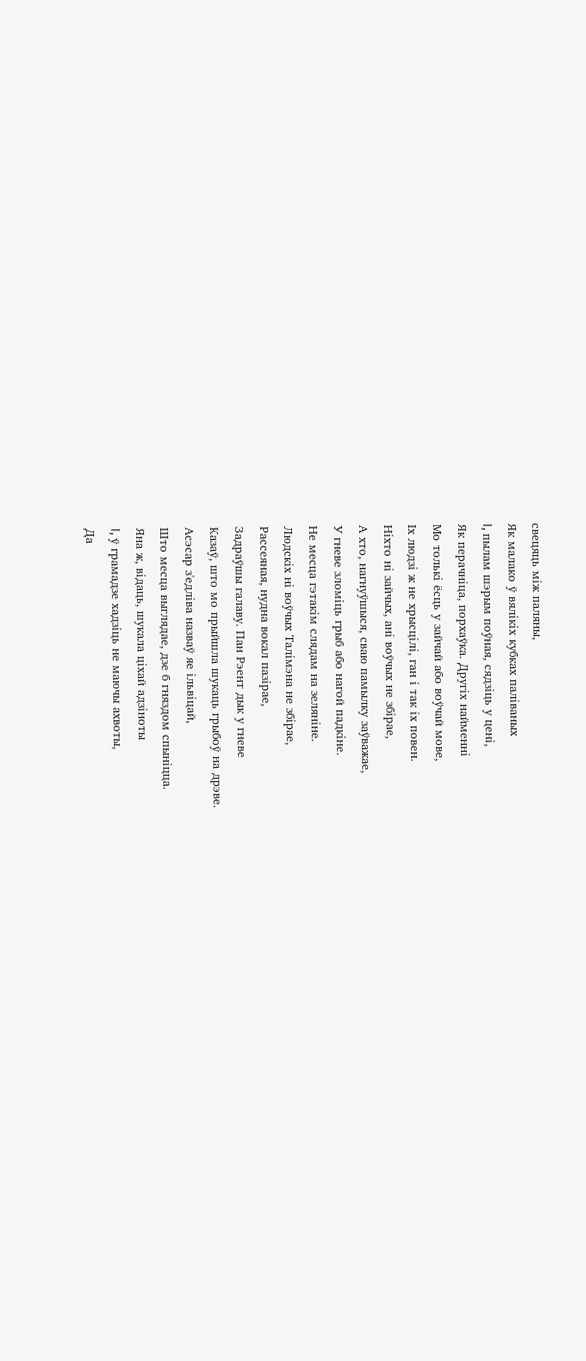свецяць між паляны,
Як малако ў вялікіх кубках паліваных
I, пылам шэрым поўная, сядзіць у цені,
Як перачніца, порхаўка. Другіх найменні
Мо толькі ёсць у зайчай або воўчай мове,
Іх людзі ж не хрысцілі, ган і так іх повен.
Ніхто ні зайчых, ані воўчых не збірае,
А хто, нагнуўшыся, сваю памылку заўважае,
У гневе зломіць грыб або нагой падкіне.
Не месца гэтакім слядам на зеляніне.
Людскіх ні воўчых Талімэна не збірае,
Рассеяная, нудна вокал пазірае,
Задраўшы галаву. Пан Рэент дык у гневе
Казаў, што мо прыйшла шукаць грыбоў на дрэве.
Асэсар з'едліва назваў яе ільвіцай,
Што месца выглядае, дзе б гняздом спыніцца.
Яна ж, відаць, шукала ціхай адзіноты
I, ў грамадзе хадзіць не маючы ахвоты,
Да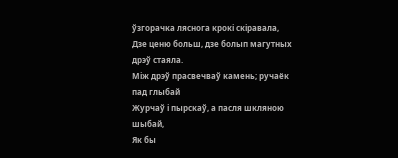ўзгорачка ляснога крокі скіравала,
Дзе ценю больш, дзе болып магутных дрэў стаяла.
Між дрэў прасвечваў камень; ручаёк пад глыбай
Журчаў і пырскаў, а пасля шкляною шыбай,
Як бы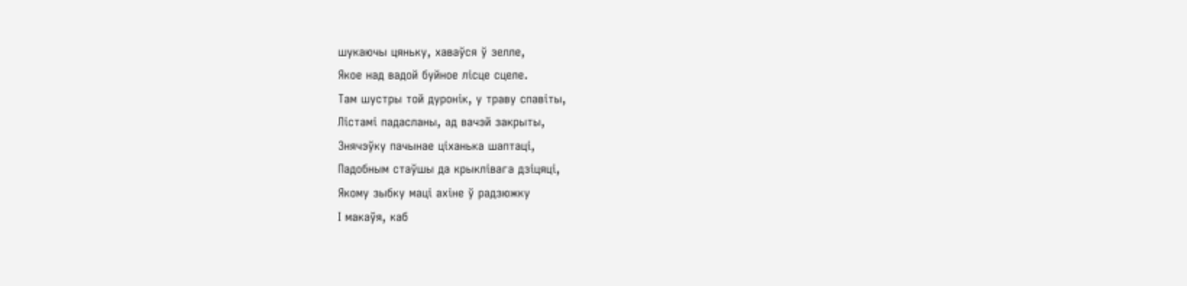шукаючы цяньку, хаваўся ў зелле,
Якое над вадой буйное лісце сцеле.
Там шустры той дуронік, у траву спавіты,
Лістамі падасланы, ад вачэй закрыты,
Знячэўку пачынае ціханька шаптаці,
Падобным стаўшы да крыклівага дзіцяці,
Якому зыбку маці ахіне ў радзюжку
І макаўя, каб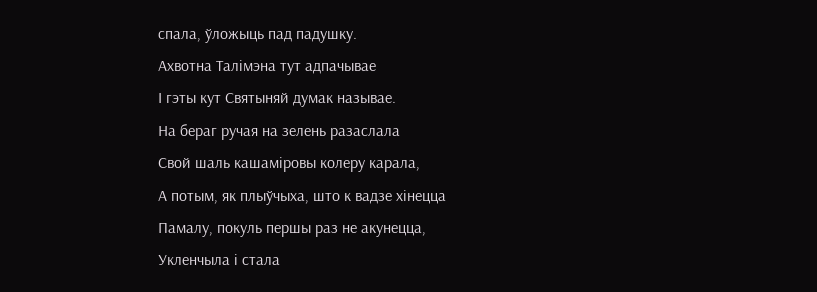спала, ўложыць пад падушку.
Ахвотна Талімэна тут адпачывае
І гэты кут Святыняй думак называе.
На бераг ручая на зелень разаслала
Свой шаль кашаміровы колеру карала,
А потым, як плыўчыха, што к вадзе хінецца
Памалу, покуль першы раз не акунецца,
Укленчыла і стала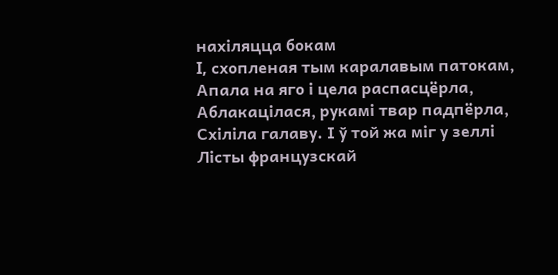нахіляцца бокам
I, схопленая тым каралавым патокам,
Апала на яго і цела распасцёрла,
Аблакацілася, рукамі твар падпёрла,
Схіліла галаву. І ў той жа міг у зеллі
Лісты французскай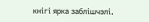кнігі ярка заблішчэлі.